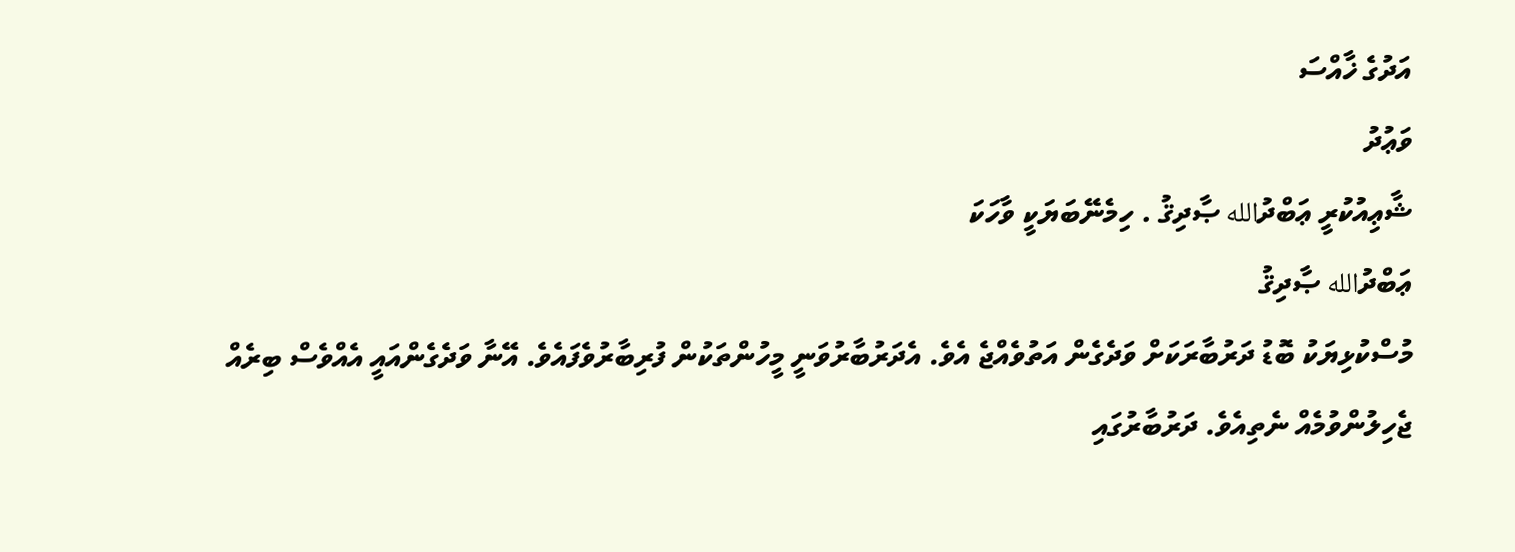އަދުގެ ޚާއްސަ
ވަޢުދު
ޝާޢިއުކުރީ ޢަބްދުالله ޞާދިޤު . ހިމެނޭބަޔަކީ ވާހަކަ
ޢަބްދުالله ޞާދިޤު
މުސްކުޅިޔަކު ބޮޑު ދަރުބާރަކަށް ވަދެގެން އަތުވެއްޖެ އެވެ. އެދަރުބާރުވަނީ މީހުންތަކުން ފުރިބާރުވެފައެވެ. އޭނާ ވަދެގެންއައީ އެއްވެސް ބިރެއް ޖެހިލުންވުމެއް ނެތިއެވެ. ދަރުބާރުގައި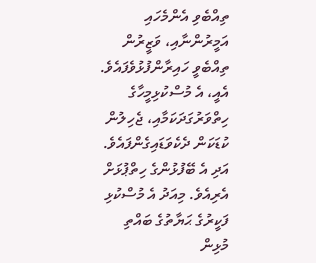ތިއްބެވި އެންމެހައި އަމީރުންނާއި، ވަޒީރުން ތިއްބެވީ ހައިރާންފުޅުވެފައެވެ. އެއީ، އެ މުސްކުޅިމީހާގެ ހިތްވަރުގަދަކަމާއި، ޖެހިލުން ކުޑަކަން ދެކެވަޑައިގެންފައެވެ. އަދި އެ ބޭފުޅުންގެ ހިތްޕުޅަށް އެރިއެވެ. މިއަދު އެ މުސްކުޅި ފަކީރުގެ ޙަޔާތުގެ ބައްތި މުޅިން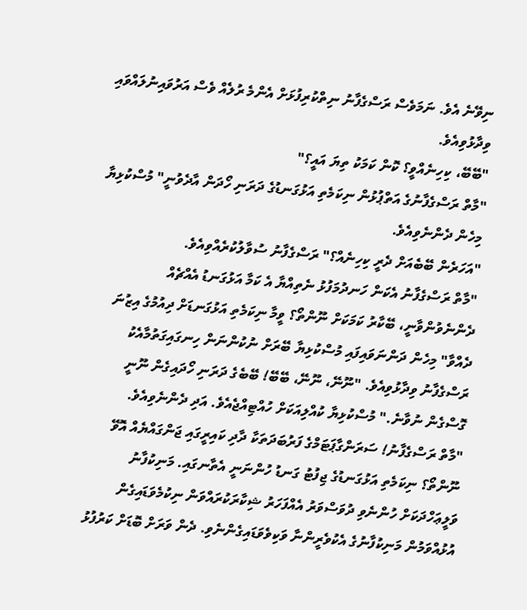ނިވޭނެ އެވެ. ނަމަވެސް ރަސްގެފާނު ނިތްކުރިފުޅަށް އެންމެ ރުލެއް ވެސް އަރުވައިނުލައްވައި ވިދާޅުވިއެވެ.
"ބޭބޭ، ކިހިނެއްވީ؟ ކޮން ކަމަކު ތިޔަ އައީ؟"
"މާތް ރަސްގެފާނުގެ އަތްޕުޅުން ނިކަމެތި އަޅުގަނޑުގެ ދަރަނި ހޯދަން އާދެވުނީ" މުސްކުޅިޔާ މިހެން ދެންނެވިއެވެ.
"އަހަރެން ބޭބެއަށް ދެރީ ކިހިނެއް؟" ރަސްގެފާނު ސުވާލުކުރެއްވިއެވެ.
"މާތް ރަސްގެފާނު އެކަން ހަނދުމަފުޅު ނެތިއްޔާ އެ ކަމާ އަޅުގަނޑު އެއްޗެއް ދެންނެވުންވާނީ، ބޭކާރު ކަމަކަށް ނޫންތޯ؟ ވީމާ ނިކަމެތި އަޅުގަނޑަށް ދިއުމުގެ އިޒުނަ ދެއްވާ" މިހެން ދަންނަވައިފައި މުސްކުޅިޔާ ބޭރަށް ނުކުންނަން ހިނގައިގަތުމާއެކު ރަސްގެފާނު ވިދާޅުވިއެވެ. "ނޫނޭ، ނޫނޭ، ބޭބޭ! ބޭބެގެ ދަރަނި ހޯދައިގެން ނޫނީ ގޮސްގެން ނުވާނެ." މުސްކުޅިޔާ ކުއްލިއަކަށް ހުއްޓިއްޖެއެވެ. އަދި ދެންނެވިއެވެ.
"މާތް ރަސްގެފާނު! ސަރަންގާޕަޓަމްގެ ފަރުބަދަތަކާ ދާދި ކައިރީގައި ޖަންގައްޔެއް އޮވޭ ނޫންތޯ؟ ނިކަމެތި އަޅުގަނޑުގެ ޖިފުޓު ގަނޑު ހުންނަނީ އެތާނގައި. މަނިކުފާނު ވަލީޢަހްދަކަށް ހުންނެވި ދުވަސްވަރު އެއްފަހަރު ޝިކާރަކުރައްވަން ނިކުމެވަޑައިގެން އުޅުއްވަމުން މަނިކުފާނުގެ އެކުވެރީންނާ ވަކިވެވަޑައިގެންނެވި. ދެން ވަރަށް ބޮޑަށް ކަރުފުޅު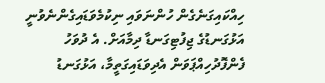ހިއްކައިގަނެގެން ހުންނަވައި ނިކުމެވަޑައިގެންނެވުނީ އަޅުގަނޑުގެ ޖިފުޓިގަނޑާ ދިމާއަށް. އެ ދުވަހު ފެންފޮދުހިއްޕަވަން އެދިވަޑައިގަތީމާ، އަޅުގަނޑު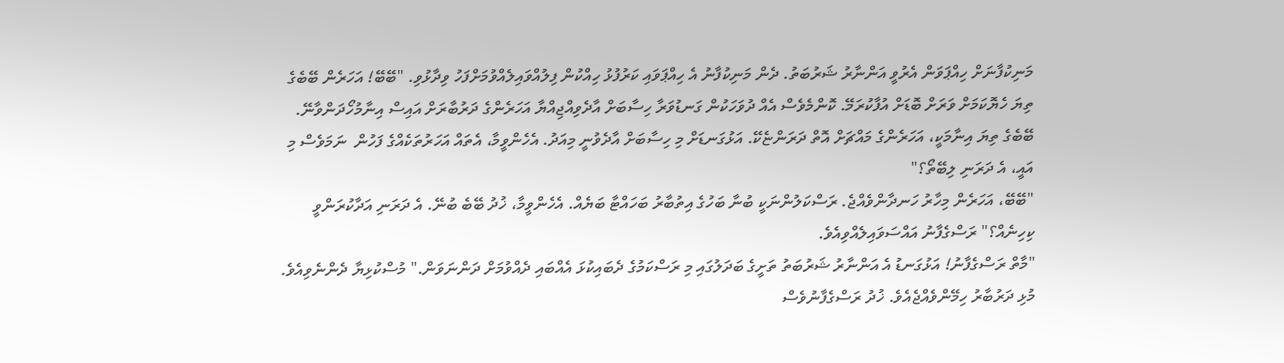މަނިކުފާނަށް ހިއްޕަވަން އެރުވީ އަންނާރު ޝަރުބަތު. ދެން މަނިކުފާނު އެ ހިއްޕަވައި ކަރުފުޅު ހިއްކުން ފިލުއްވައިލެއްވުމަށްފަހު ވިދާޅުވި. "ބޭބޭ! އަހަރެން ބޭބެގެ ތިޔަ ހެޔޮކަމަށް ވަރަށް ބޮޑަށް އުފާކުރަމޭ. ކޮންމެވެސް އެއް ދުވަހަކުން ގަނޑުވަރާ ހިސާބަށް އާދެވިއްޖިއްޔާ އަހަރެންގެ ދަރުބާރަށް އައިސް އިނާމުހޯދަންވާނޭ. ބޭބެގެ ތިޔަ އިނާމަކީ، އަހަރެންގެ މައްޗަށް އޮތް ދަރަންޏެކޭ. އަޅުގަނޑަށް މި ހިސާބަށް އާދެވުނީ މިއަދު. އެހެންވީމާ، އެތައް އަހަރުތަކެއްގެ ފަހުން  ނަމަވެސް މި އައީ، އެ ދަރަނި ލިބޭތޯ؟"
"ބޭބޭ، އަހަރެން މިހާރު ހަނދާންވެއްޖެ. ރަސްކަލުންނަކީ ބުނާ ބަހުގެ އިތުބާރު ބަހައްޓާ ބަޔެއް. އެހެންވީމާ، ޚުދު ބޭބެ ބުނޭ. އެ ދަރަނި އަދާކުރަންވީ ކިހިނެއް؟" ރަސްގެފާނު އައްސަވައިލެއްވިއެވެ.
"މާތް ރަސްގެފާނު! އަޅުގަނޑު އެ އަންނާރު ޝަރުބަތު ތަށީގެ ބަދަލުގައި މި ރަސްކަމުގެ ދެބައިކުޅަ އެއްބައި ދެއްވުމަށް ދަންނަވަން." މުސްކުޅިޔާ ދެންނެވިއެވެ.
މުޅި ދަރުބާރު ހިމޭންވެއްޖެއެވެ. ޚުދު ރަސްގެފާނުވެސް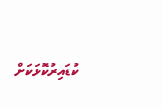ކުޑައިރުކޮޅަކަށް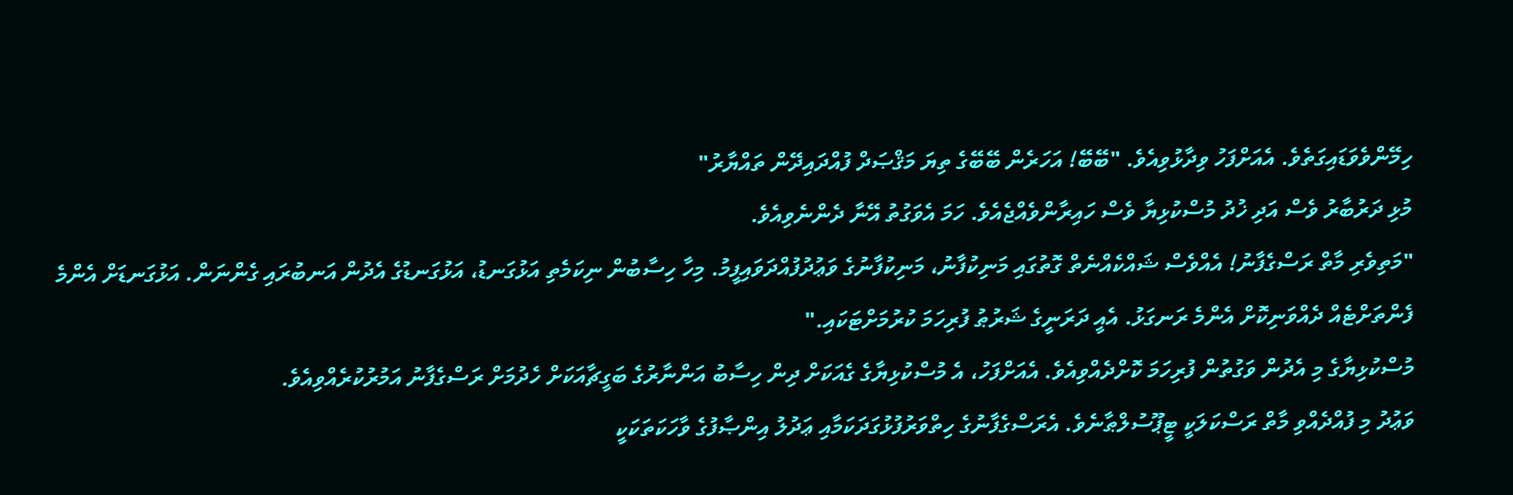ހިމޭންވެވަޑައިގަތެވެ. އެއަށްފަހު ވިދާޅުވިއެވެ. "ބޭބޭ! އަހަރެން ބޭބޭގެ ތިޔަ މަޤްޞަދް ފުއްދައިދޭން ތައްޔާރު"
މުޅި ދަރުބާރު ވެސް އަދި ޚުދު މުސްކުޅިޔާ ވެސް ހައިރާންވެއްޖެއެވެ. ހަމަ އެވަގުތު އޭނާ ދެންނެވިއެވެ.
"މަތިވެރި މާތް ރަސްގެފާނު! އެއްވެސް ޝައްކެއްނެތް ގޮތުގައި މަނިކުފާނު، މަނިކުފާނުގެ ވަޢުދުފުއްދަވައިފީމު. މިހާ ހިސާބުން ނިކަމެތި އަޅުގަނޑު، އަޅުގަނޑުގެ އެދުން އަނބުރައި ގެންނަން. އަޅުގަނޑަށް އެންމެ ފެންތަށްޓެއް ދެއްވަނިކޮށް އެންމެ ރަނގަޅު. އެއީ ދަރަނީގެ ޝަރުޠު ފުރިހަމަ ކުރުމަށްޓަކައި."
މުސްކުޅިޔާގެ މި އެދުން ވަގުތުން ފުރިހަމަ ކޮށްދެއްވިއެވެ. އެއަށްފަހު، އެ މުސްކުޅިޔާގެ ގެއަކަށް ދިން ހިސާބު އަންނާރުގެ ބަގީޗާއަކަށް ހެދުމަށް ރަސްގެފާނު އަމުރުކުރެއްވިއެވެ.
ވަޢުދު މި ފުއްދެއްވި މާތް ރަސްކަލަކީ ޓީޕޫސުލްޠާނެވެ. އެރަސްގެފާނުގެ ހިތްވަރުފުޅުގަދަކަމާއި ޢަދުލު އިންޞާފުގެ ވާހަކަތަކަކީ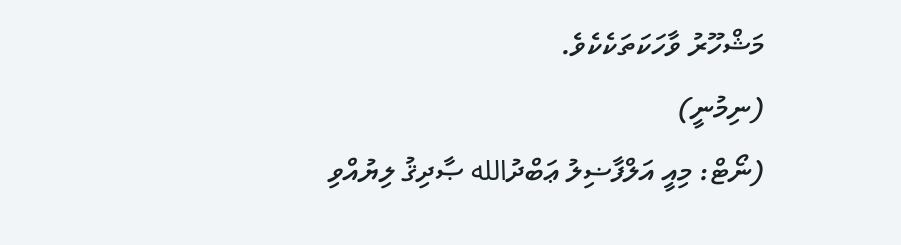މަޝްހޫރު ވާހަކަތަކެކެވެ.
(ނިމުނީ)
(ނޯޓް: މިއީ އަލްފާޟިލު ޢަބްދުالله ޞާދިޤު ލިޔުއްވި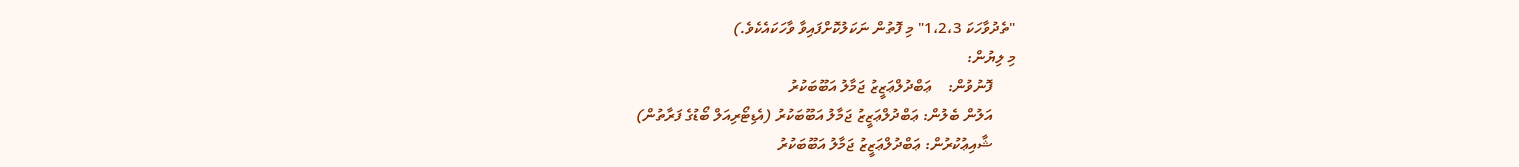"ތެދުވާހަކަ 1،2،3" މި ފޮތުން ނަކަލުކޮށްފައިވާ ވާހަކައެކެވެ.)
މި ލިޔުން:
      ފޮނުވުން:    ޢަބްދުލްޢަޒީޒު ޖަމާލު އަބޫބަކުރު
      އަލުން ބެލުން: ޢަބްދުލްޢަޒީޒު ޖަމާލު އަބޫބަކުރު (އެޑިޓޯރިއަލް ބޯޑުގެ ފަރާތުން)
      ޝާއިޢުކުރުން: ޢަބްދުލްޢަޒީޒު ޖަމާލު އަބޫބަކުރު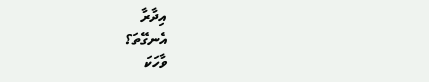އިދާރާ
އެނގޭތަ؟
ވާހަކަ